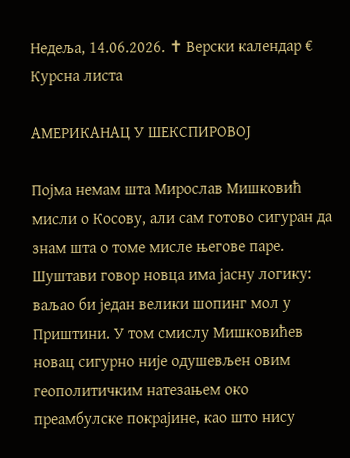Недеља, 14.06.2026. ✝ Верски календар € Курсна листа

АМЕРИКАНАЦ У ШЕКСПИРОВОЈ

Појма немам шта Мирослав Мишковић мисли о Косову, али сам готово сигуран да знам шта о томе мисле његове паре. Шуштави говор новца има јасну логику: ваљао би један велики шопинг мол у Приштини. У том смислу Мишковићев новац сигурно није одушевљен овим геополитичким натезањем око преамбулске покрајине, као што нису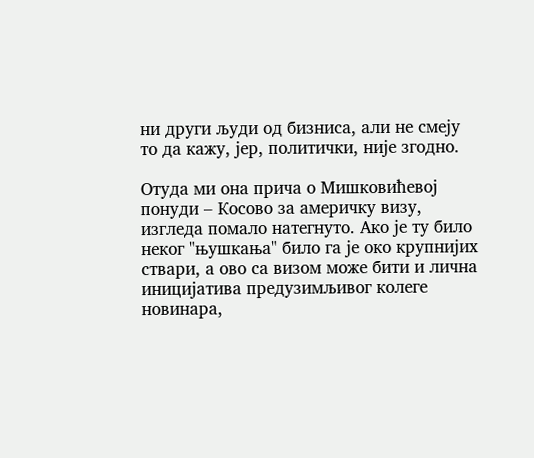ни други људи од бизниса, али не смеју то да кажу, јер, политички, није згодно.

Отуда ми она прича о Мишковићевој понуди – Косово за америчку визу, изгледа помало натегнуто. Ако је ту било неког "њушкања" било га је око крупнијих ствари, а ово са визом може бити и лична иницијатива предузимљивог колеге новинара,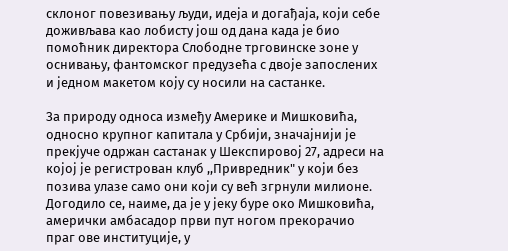склоног повезивању људи, идеја и догађаја, који себе доживљава као лобисту још од дана када је био помоћник директора Слободне трговинске зоне у оснивању, фантомског предузећа с двоје запослених и једном макетом коју су носили на састанке.

За природу односа између Америке и Мишковића, односно крупног капитала у Србији, значајнији је прекјуче одржан састанак у Шекспировој 27, адреси на којој је регистрован клуб ,,Привредник" у који без позива улазе само они који су већ згрнули милионе. Догодило се, наиме, да је у јеку буре око Мишковића, амерички амбасадор први пут ногом прекорачио праг ове институције, у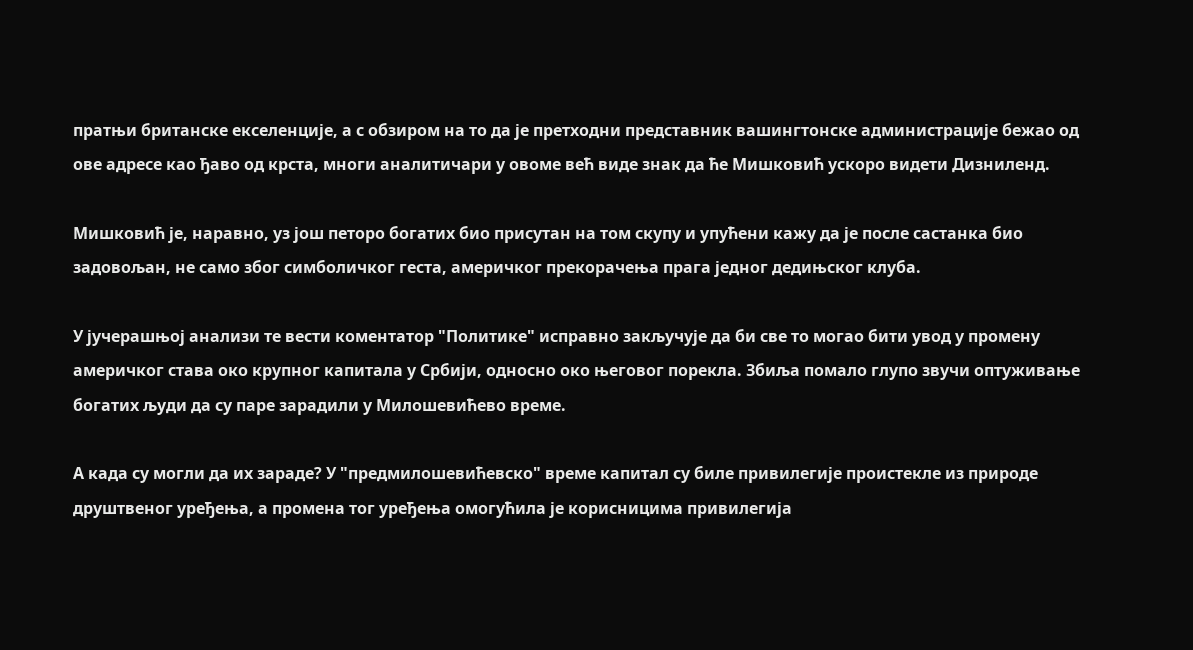пратњи британске екселенције, а с обзиром на то да је претходни представник вашингтонске администрације бежао од ове адресе као ђаво од крста, многи аналитичари у овоме већ виде знак да ће Мишковић ускоро видети Дизниленд.

Мишковић је, наравно, уз још петоро богатих био присутан на том скупу и упућени кажу да је после састанка био задовољан, не само због симболичког геста, америчког прекорачења прага једног дедињског клуба.

У јучерашњој анализи те вести коментатор "Политике" исправно закључује да би све то могао бити увод у промену америчког става око крупног капитала у Србији, односно око његовог порекла. Збиља помало глупо звучи оптуживање богатих људи да су паре зарадили у Милошевићево време.

А када су могли да их зараде? У "предмилошевићевско" време капитал су биле привилегије проистекле из природе друштвеног уређења, а промена тог уређења омогућила је корисницима привилегија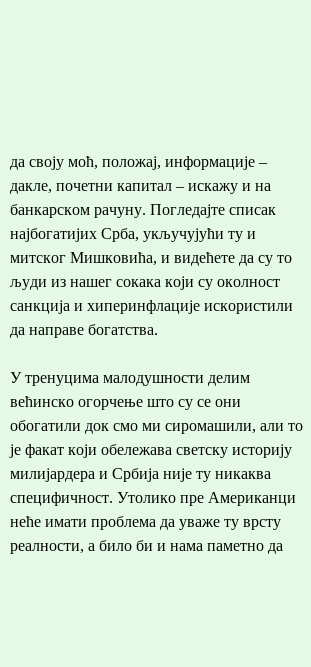да своју моћ, положај, информације – дакле, почетни капитал – искажу и на банкарском рачуну. Погледајте списак најбогатијих Срба, укључујући ту и митског Мишковића, и видећете да су то људи из нашег сокака који су околност санкција и хиперинфлације искористили да направе богатства.

У тренуцима малодушности делим већинско огорчење што су се они обогатили док смо ми сиромашили, али то је факат који обележава светску историју милијардера и Србија није ту никаква специфичност. Утолико пре Американци неће имати проблема да уваже ту врсту реалности, а било би и нама паметно да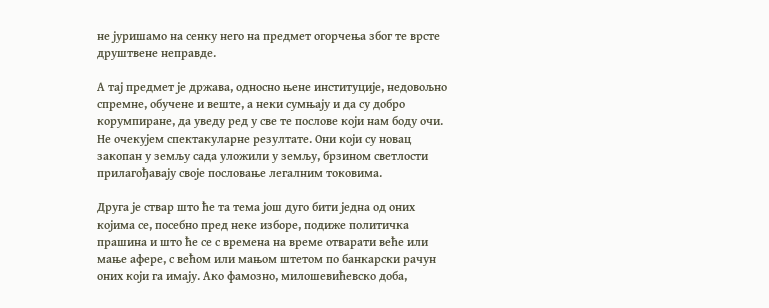не јуришамо на сенку него на предмет огорчења због те врсте друштвене неправде.

А тај предмет је држава, односно њене институције, недовољно спремне, обучене и веште, а неки сумњају и да су добро корумпиране, да уведу ред у све те послове који нам боду очи. Не очекујем спектакуларне резултате. Они који су новац закопан у земљу сада уложили у земљу, брзином светлости прилагођавају своје пословање легалним токовима.

Друга је ствар што ће та тема још дуго бити једна од оних којима се, посебно пред неке изборе, подиже политичка прашина и што ће се с времена на време отварати веће или мање афере, с већом или мањом штетом по банкарски рачун оних који га имају. Ако фамозно, милошевићевско доба,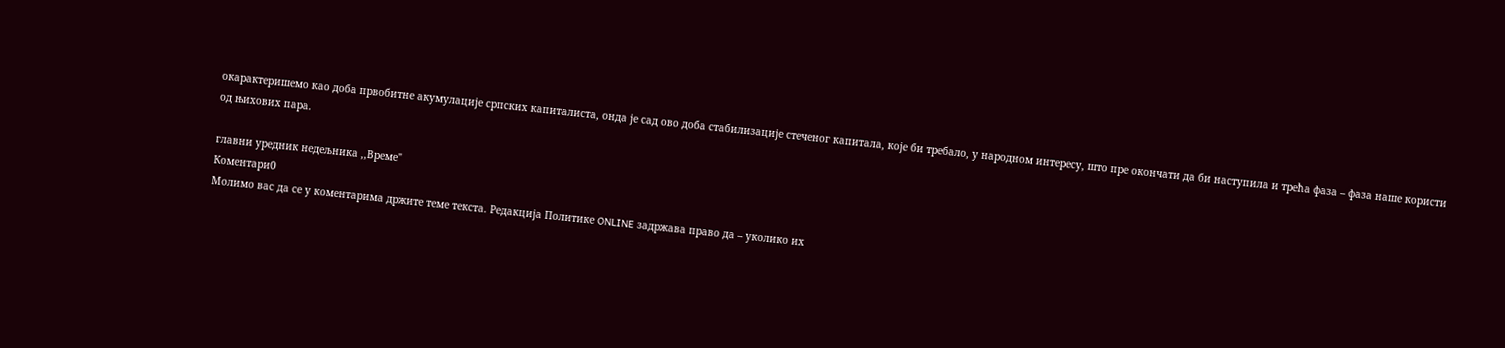окарактеришемо као доба првобитне акумулације српских капиталиста, онда је сад ово доба стабилизације стеченог капитала, које би требало, у народном интересу, што пре окончати да би наступила и трећа фаза – фаза наше користи од њихових пара.

главни уредник недељника ,,Време"
Коментари0
Молимо вас да се у коментарима држите теме текста. Редакција Политике ONLINE задржава право да – уколико их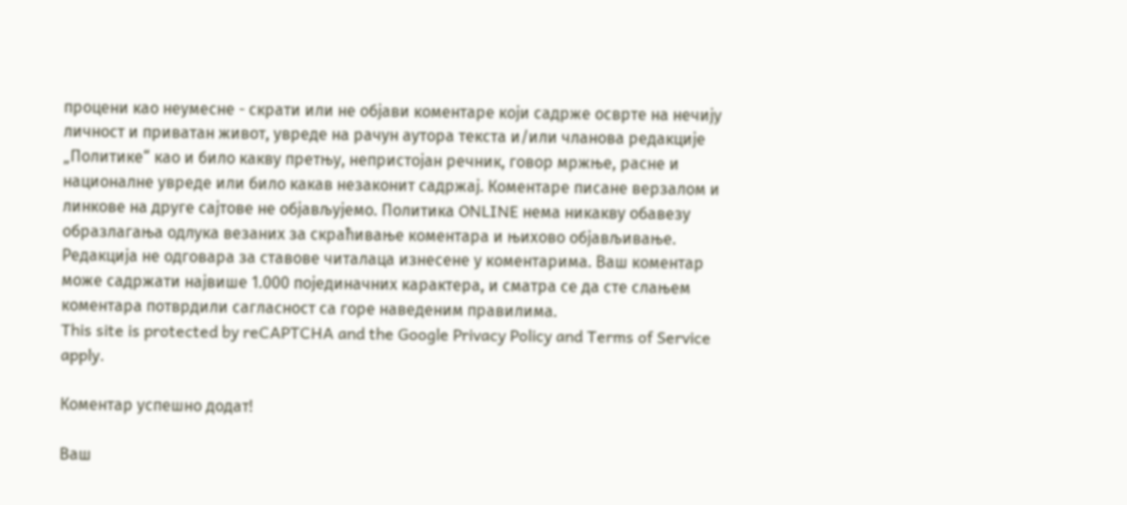процени као неумесне - скрати или не објави коментаре који садрже осврте на нечију личност и приватан живот, увреде на рачун аутора текста и/или чланова редакције „Политике“ као и било какву претњу, непристојан речник, говор мржње, расне и националне увреде или било какав незаконит садржај. Коментаре писане верзалом и линкове на друге сајтове не објављујемо. Политика ONLINE нема никакву обавезу образлагања одлука везаних за скраћивање коментара и њихово објављивање. Редакција не одговара за ставове читалаца изнесене у коментарима. Ваш коментар може садржати највише 1.000 појединачних карактера, и сматра се да сте слањем коментара потврдили сагласност са горе наведеним правилима.
This site is protected by reCAPTCHA and the Google Privacy Policy and Terms of Service apply.

Комeнтар успeшно додат!

Ваш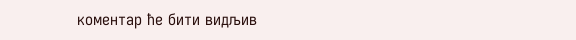комeнтар ћe бити видљив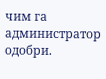чим га администратор одобри.